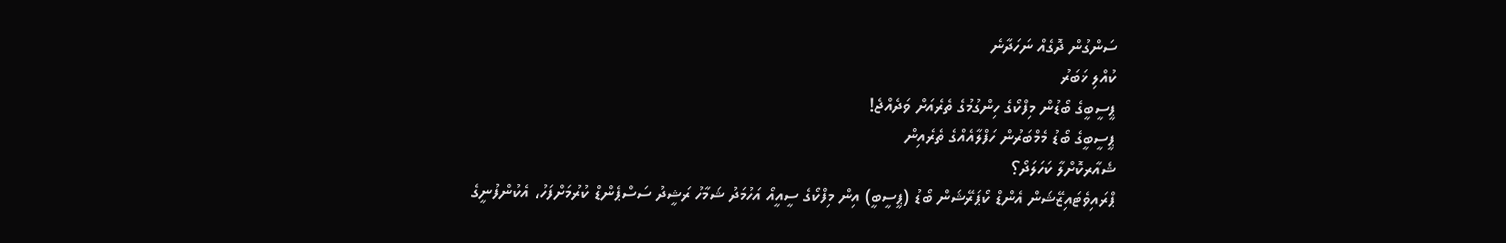ސަންގުން ދޮގެއް ނަހަދާނެ
ކުއްލި ޚަބަރު
ޕީސީބީގެ ބޯޑުން މިފްކޯގެ ހިންގުމުގެ ތެރެއަށް ވަދެއްޖެ!
ޕީސީބީގެ ބޯޑު މެމްބަރުން ހަފްލާއެއްގެ ތެރެއިން
ޝެއާރކޮށްލާ ކަހަލަދޯ؟
ޕްރައިވެޓައިޒޭޝަން އެންޑް ކޯޕަރޭޝަން ބޯޑު (ޕީސީބީ) އިން މިފްކޯގެ ސީއީއޯ އަހުމަދު ޝަމާހު ރަޝީދު ސަސްޕެންޑް ކުރުމަށްފަހު، އެކުންފުނީގެ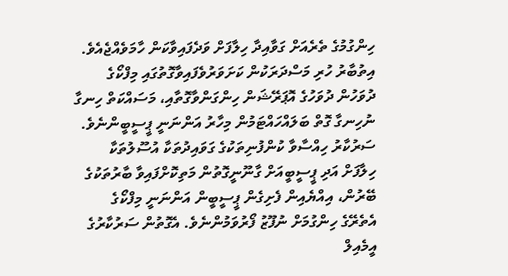ހިންގުމުގެ ތެރެއަށް ގަވާއިދާ ހިލާފަށް ވަދެފައިވާކަން ހާމަވެއްޖެއެވެ.
އިތުބާރު ހުރި މަސްދަރަކުން ކަށަވަރުވެފައިވާގޮތުގައި މިފްކޯގެ ދުވަހުން ދުވަހުގެ އޮޕަރޭޝަން ހިންގަންވާގޮތާއި، މަސައްކަތް ހިނގާ ނުހިނގާ ގޮތް ބަލައްހައްޓަމުން މިހާރު އަންނަނީ ޕީސީބީންނެވެ.
ސަރުކާރު ހިއްސާވާ ކުންފުނިތަކުގެ ގަވައިދުތަކާ އުސޫލުތަކާ ހިލާފަށް އަދި ޕީސީބީއަށް ގާނޫނީގޮތުން މަތިކޮށްފައިވާ ބާރުތަކުގެ ބޭރުން، އިއްޔެއިން ފެށިގެން ޕީސީބީން އަންނަނީ މިފްކޯގެ އެތެރޭގެ ހިންގުމަށް ނުފޫޒު ފޯރުވަމުންނެވެ. އެގޮތުން ސަރުކާރުގެ އީމެއިލް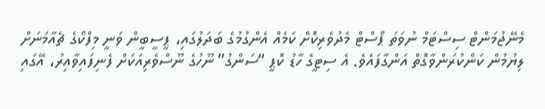މެނޭޖުމަންޓް ސިސްޓަމް ނުވަތަ ޕޯސްޓް މެދުވެރިކޮށް ކަމެއް އެންގުމުގެ ބަދަލުގައި، ޕީސީބީން ވަނީ މިފްކޯގެ ޗެއާމަނަށް ލިޔުމުން ކަންކުރަންވާގޮތް އަންގާފައެވެ. އެ ސިޓީގެ ހާޑު ކޮޕީ “ސަންގު” ނޫހުގެ ނޫސްވެރިއަކަށް ފެނިފައިވާއިރު، އޭގައި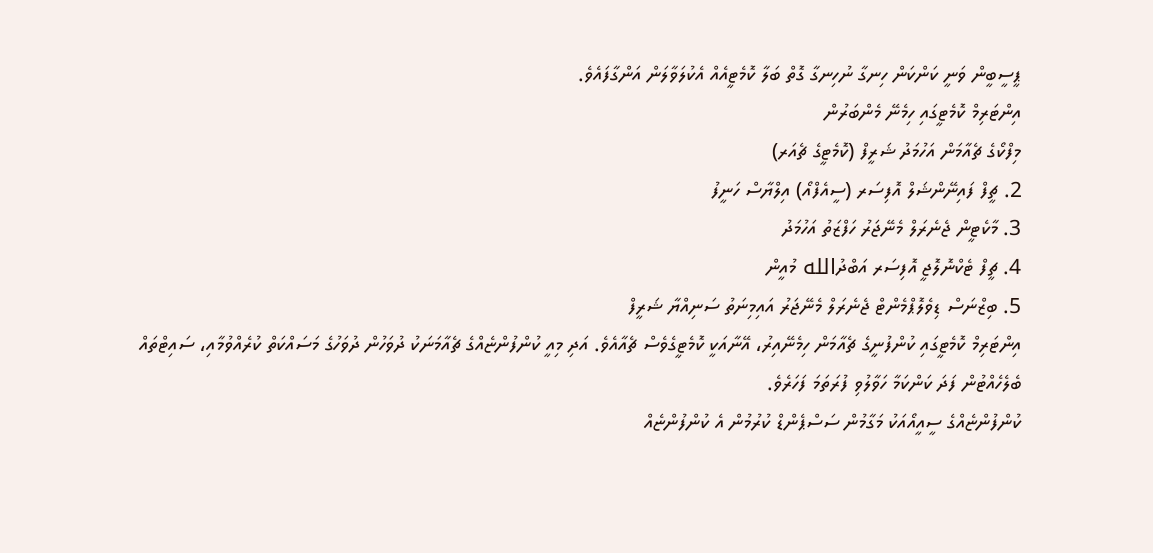ޕީސީބީން ވަނީ ކަންކަން ހިނގާ ނުހިނގާ ގޮތް ބަލާ ކޮމެޓީއެއް އެކުލަވާލަން އަންގާފައެވެ.
އިންޓަރިމް ކޮމެޓީގައި ހިމެނޭ މެންބަރުން
މިފްކޯގެ ޗެއާމަން އަހުމަދު ޝަރީފް (ކޮމެޓީގެ ޗެއަރ)
2. ޗީފް ފައިނޭންޝަލް އޮފިސަރ (ސީއެފްއޯ) އިލްޔާސް ހަނީފު
3. މާކެޓީން ޖެނެރަލް މެނޭޖަރު ހަފްޒަތު އަހުމަދު
4. ޗީފް ޓެކްނޮލޮޖީ އޮފިސަރ އަބްދުالله މުއީން
5. ބިޒްނަސް ޑިވެލޮޕްމެންޓް ޖެނެރަލް މެނޭޖަރު އައިމިނަތު ސަނިއްޔާ ޝަރީފް
އިންޓަރިމް ކޮމެޓީގައި ކުންފުނީގެ ޗެއާމަން ހިމެނޭއިރު، އޭނާއަކީ ކޮމެޓީގެވެސް ޗެއާއެވެ. އަދި މިއީ ކުންފުންޏެއްގެ ޗެއާމަނަކު ދުވަހުން ދުވަހުގެ މަސައްކަތް ކުރެއްވުމާއި، ސައިޓްތައް ބެލެހެއްޓުން ފަދަ ކަންކަމާ ހަވާލުވި ފުރަތަމަ ފަހަރެވެ.
ކުންފުންޏެއްގެ ސީއީއޯއަކު މަގާމުން ސަސްޕެންޑް ކުރުމުން އެ ކުންފުންޏެއް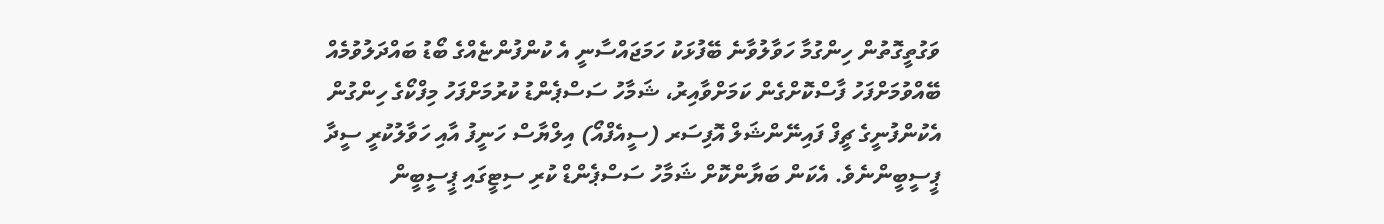ވަގުތީގޮތުން ހިންގުމާ ހަވާލުވާނެ ބޭފުޅަކު ހަމަޖައްސާނީ އެ ކުންފުންޏެއްގެ ބޯޑު ބައްދަލުވުމެއް ބޭއްވުމަށްފަހު ފާސްކޮށްގެން ކަމަށްވާއިރު، ޝަމާހު ސަސްޕެންޑު ކުރުމަށްފަހު މިފްކޯގެ ހިންގުން އެކުންފުނީގެ ޗީފް ފައިނޭންޝަލް އޮފިސަރ (ސީއެފްއޯ) އިލްޔާސް ހަނީފު އާއި ހަވާލުކުރީ ސީދާ ޕީސީބީންނެވެ. އެކަން ބަޔާންކޮށް ޝަމާހު ސަސްޕެންޑް ކުރި ސިޓީގައި ޕީސީބީން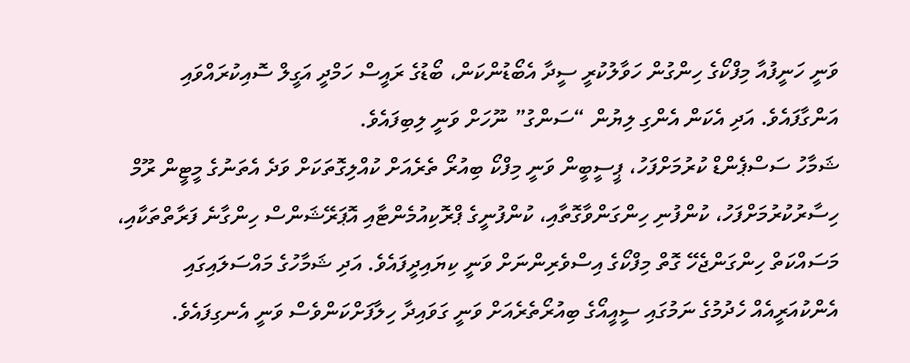ވަނީ ހަނީފުއާ މިފްކޯގެ ހިންގުން ހަވާލުކުރީ ސީދާ އެބޯޑުންކަން، ބޯޑުގެ ރައީސް ހަމްދީ އަގީލް ސޮއިކުރައްވައި އަންގާފައެވެ. އަދި އެކަން އެންގި ލިޔުން “ސަންގު” ނޫހަށް ވަނީ ލިބިފައެވެ.
ޝަމާހު ސަސްޕެންޑް ކުރުމަށްފަހު، ޕީސީބީން ވަނީ މިފްކޯ ބިއުރޯ ތެރެއަށް ކުއްލިގޮތަކަށް ވަދެ އެތަނުގެ މީޓީން ރޫމް ހިސާރުކުރުމަށްފަހު، ކުންފުނި ހިންގަންވާގޮތާއި، ކުންފުނީގެ ޕްރޮކިއުމެންޓާއި އޮޕަރޭޝަންސް ހިންގާނެ ފަރާތްތަކާއި، މަސައްކަތް ހިންގަންޖެހޭ ގޮތް މިފްކޯގެ އިސްވެރިންނަށް ވަނީ ކިޔައިދީފައެވެ. އަދި ޝަމާހުގެ މައްސަލައިގައި އެންކުއަރީއެއް ހެދުމުގެ ނަމުގައި ސީއީއޯގެ ބިއުރޯތެރެއަށް ވަނީ ގަވައިދާ ހިލާފަށްކަންވެސް ވަނީ އެނގިފައެވެ.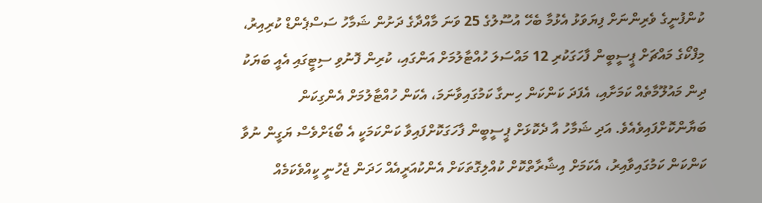ކުންފުނީގެ ވެރިންނަށް ފިޔަވަޅު އެޅުމާ ބެހޭ އުސޫލުގެ 25 ވަނަ މާއްދާގެ ދަށުން ޝަމާހު ސަސްޕެންޑް ކުރިއިރު، މިފްކޯގެ މައްޗަށް ޕީސީބީން ފާހަގަކުރި 12 މައްސަލަ ހުއްޓާލުމަށް އަންގައި، ކުރިން ފޮނުވި ސިޓީގައި އެއީ ބަޔަކު ދިން މައުލޫމާތެއް ކަމަށާއި، އެފަދަ ކަންކަން ހިނގާ ކަމުގައިވާނަމަ، އެކަން ހުއްޓާލުމަށް އެންގިކަން ބަޔާންކޮށްފައިވެއެވެ. އަދި ޝަމާހު އާ ދެކޮޅަށް ޕީސީބީން ފާހަގަކޮށްފައިވާ ކަންކަމަކީ އެ ބޯޑަށްވެސް ޔަގީން ނުވާ ކަންކަން ކަމުގައިވާއިރު، އެކަމަށް އިޝާރާތްކޮށް ކުއްލިގޮތަކަށް އެންކުއަރީއެއް ހަދަން ޖެހުނީ ކީއްވެކަމެއް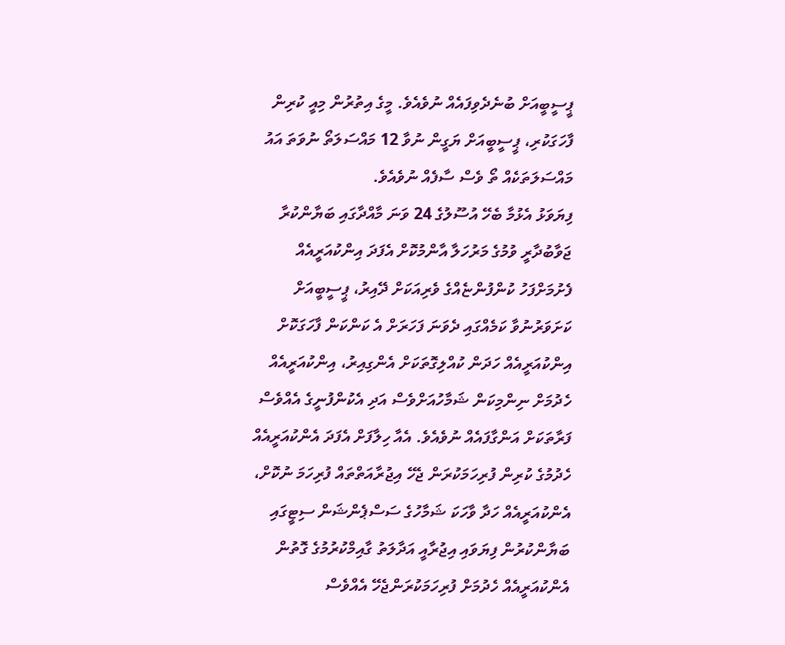ޕީސީބީއަށް ބުނެދެވިފައެއް ނުވެއެވެ. މީގެ އިތުރުން މިއީ ކުރިން ފާހަގަކުރި، ޕީސީބީއަށް ޔަގީން ނުވާ 12 މައްސަލަތޯ ނުވަތަ އައު މައްސަލަތަކެއް ތޯ ވެސް ސާފެއް ނުވެއެވެ.
ފިޔަވަޅު އެޅުމާ ބެހޭ އުސޫލުގެ 24 ވަނަ މާއްދާގައި ބަޔާންކުރާ ޖަވާބުދާރީ ވުމުގެ މަރުހަލާ އާންމުކޮށް އެފަދަ އިންކުއަރީއެއް ފެށުމަށްފަހު ކުންފުންޏެއްގެ ވެރިއަކަށް ދޭއިރު، ޕީސީބީއަށް ކަށަވަރުނުވާ ކަމެއްގައި ދެވަނަ ފަހަރަށް އެ ކަންކަން ފާހަގަކޮށް އިންކުއަރީއެއް ހަދަން ކުއްލިގޮތަކަށް އެންގިއިރު، އިންކުއަރީއެއް ހެދުމަށް ނިންމިކަން ޝަމާހުއަށްވެސް އަދި އެކުންފުނީގެ އެއްވެސް ފަރާތަކަށް އަންގާފައެއް ނުވެއެވެ. އެއާ ހިލާފަށް އެފަދަ އެންކުއަރީއެއް ހެދުމުގެ ކުރިން ފުރިހަމަކުރަން ޖެހޭ އިޖުރާއަތްތައް ފުރިހަމަ ނުކޮށް، އެންކުއަރީއެއް ހަދާ ވާހަކަ ޝަމާހުގެ ސަސްޕެންޝަން ސިޓީގައި ބަޔާންކުރުން ފިޔަވައި އިޖުރާއީ އަދާލަތު ގާއިމްކުރުމުގެ ގޮތުން އެންކުއަރީއެއް ހެދުމަށް ފުރިހަމަކުރަންޖެހޭ އެއްވެސް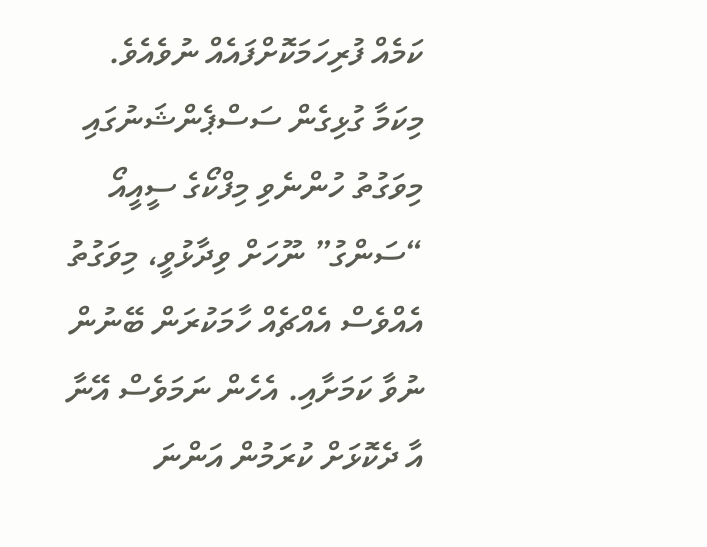ކަމެއް ފުރިހަމަކޮށްފައެއް ނުވެއެވެ.
މިކަމާ ގުޅިގެން ސަސްޕެންޝަނުގައި މިވަގުތު ހުންނެވި މިފްކޯގެ ސީއީއޯ “ސަންގު” ނޫހަށް ވިދާޅުވީ، މިވަގުތު އެއްވެސް އެއްޗެއް ހާމަކުރަން ބޭނުން ނުވާ ކަމަށާއި. އެހެން ނަމަވެސް އޭނާ އާ ދެކޮޅަށް ކުރަމުން އަންނަ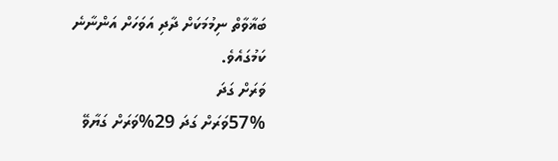ބަޣާވާތް ނިމުމަކަށް ދާދި އަވަހަށް އަންނާނެ ކަމުގައެވެ.
ވަރަށް ގަދަ
57%ވަރަށް ގަދަ 29%ވަރަށް ގަޔާވޭ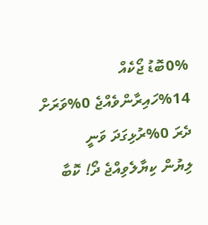0%ބޮޑު ޖޯކެއް 14%ހައިރާންވެއްޖެ 0%ވަރަށް ދެރަ 0%ރުޅިގަދަ ވަނީ
ލިޔުން ކިޔާލެވިއްޖެ ދޯ! ކޮބާ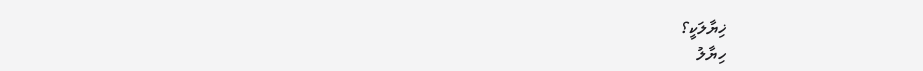ޚިޔާލަކީ؟
ހިޔާލު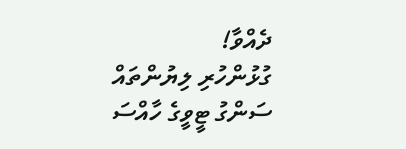ދެއްވާ!
ގުޅުންހުރި ލިޔުންތައް
ސަންގު ޓީވީގެ ހާއްސަ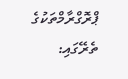ޕްރޮގްރާމްތަކުގެ ތެރޭގައި: